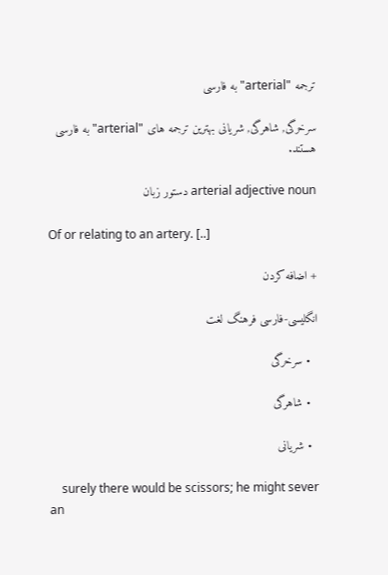ترجمه "arterial" به فارسی

سرخرگی, شاهرگی, شریانی بهترین ترجمه های "arterial" به فارسی هستند.

arterial adjective noun دستور زبان

Of or relating to an artery. [..]

+ اضافه کردن

انگلیسی-فارسی فرهنگ لغت

  • سرخرگی

  • شاهرگی

  • شریانی

    surely there would be scissors; he might sever an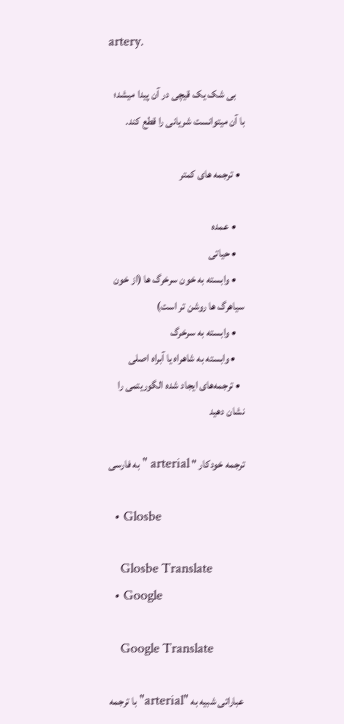artery.

    بی شک یک قیچی در آن پیدا میشد؛ با آن میتوانست شریانی را قطع کند.

  • ترجمه های کمتر

    • عمده
    • حیاتی
    • وابسته به خون سرخرگ ها (از خون سیاهرگ ها روشن تر است)
    • وابسته به سرخرگ
    • وابسته به شاهراه یا آبراه اصلی
  • ترجمه‌های ایجاد شده الگوریتمی را نشان دهید

ترجمه خودکار " arterial " به فارسی

  • Glosbe

    Glosbe Translate
  • Google

    Google Translate

عباراتی شبیه به "arterial" با ترجمه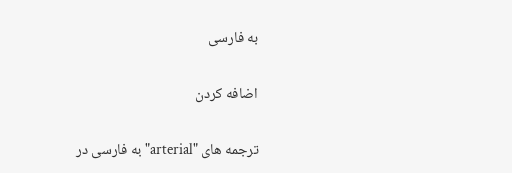به فارسی

اضافه کردن

ترجمه های "arterial" به فارسی در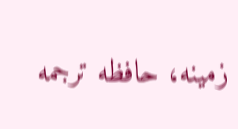زمینه، حافظه ترجمه